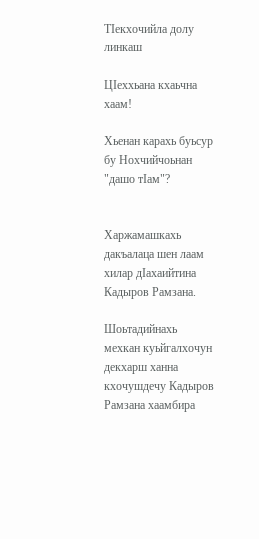ТIекхочийла долу линкаш

ЦIеххьана кхаьчна хаам!

Хьенан карахь буьсур бу Нохчийчоьнан "дашо тIам"?


Харжамашкахь дакъалаца шен лаам хилар дIахаийтина Кадыров Рамзана.

Шоьтадийнахь мехкан куьйгалхочун декхарш ханна кхочушдечу Кадыров Рамзана хаамбира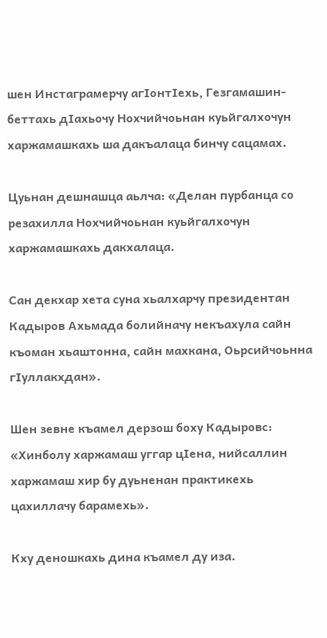шен Инстаграмерчу агIонтIехь, Гезгамашин-беттахь дIахьочу Нохчийчоьнан куьйгалхочун харжамашкахь ша дакъалаца бинчу сацамах.

Цуьнан дешнашца аьлча: «Делан пурбанца со резахилла Нохчийчоьнан куьйгалхочун харжамашкахь дакхалаца.

Сан декхар хета суна хьалхарчу президентан Кадыров Ахьмада болийначу некъахула сайн къоман хьаштонна, сайн махкана, Оьрсийчоьнна гIуллакхдан».

Шен зевне къамел дерзош боху Кадыровс: «Хинболу харжамаш уггар цIена, нийсаллин харжамаш хир бу дуьненан практикехь цахиллачу барамехь».

Кху деношкахь дина къамел ду иза.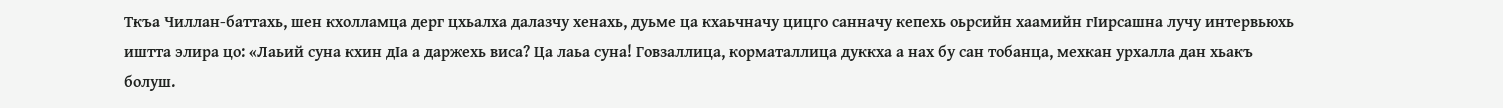Ткъа Чиллан-баттахь, шен кхолламца дерг цхьалха далазчу хенахь, дуьме ца кхаьчначу цицго санначу кепехь оьрсийн хаамийн гIирсашна лучу интервьюхь иштта элира цо: «Лаьий суна кхин дIа а даржехь виса? Ца лаьа суна! Говзаллица, корматаллица дуккха а нах бу сан тобанца, мехкан урхалла дан хьакъ болуш.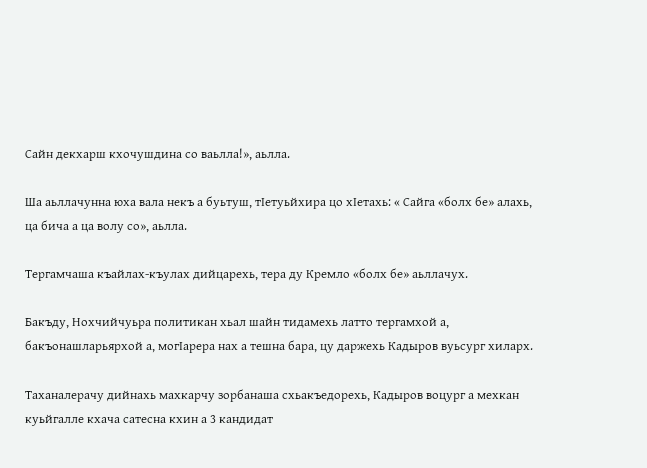Сайн декхарш кхочушдина со ваьлла!», аьлла.

Ша аьллачунна юха вала некъ а буьтуш, тIетуьйхира цо хIетахь: « Сайга «болх бе» алахь, ца бича а ца волу со», аьлла.

Тергамчаша къайлах-къулах дийцарехь, тера ду Кремло «болх бе» аьллачух.

Бакъду, Нохчийчуьра политикан хьал шайн тидамехь латто тергамхой а, бакъонашларьярхой а, могIарера нах а тешна бара, цу даржехь Кадыров вуьсург хиларх.

Таханалерачу дийнахь махкарчу зорбанаша схьакъедорехь, Кадыров воцург а мехкан куьйгалле кхача сатесна кхин а 3 кандидат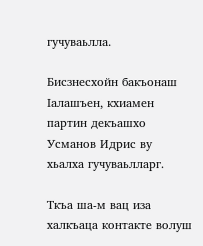гучуваьлла.

Бисзнесхойн бакъонаш Iалашъен, кхиамен партин декъашхо Усманов Идрис ву хьалха гучуваьлларг.

Ткъа ша-м вац иза халкъаца контакте волуш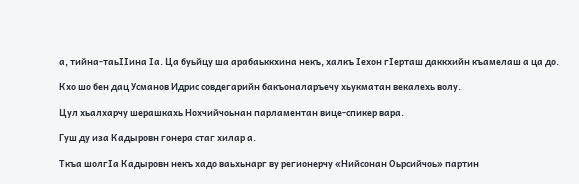а, тийна-таьIIина Iа. Ца буьйцу ша арабаьккхина некъ, халкъ Iехон гIерташ даккхийн къамелаш а ца до.

Кхо шо бен дац Усманов Идрис совдегарийн бакъоналаръечу хьукматан векалехь волу.

Цул хьалхарчу шерашкахь Нохчийчоьнан парламентан вице-спикер вара.

Гуш ду иза Кадыровн гонера стаг хилар а.

Ткъа шолгIа Кадыровн некъ хадо ваьхьнарг ву регионерчу «Нийсонан Оьрсийчоь» партин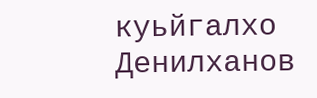куьйгалхо Денилханов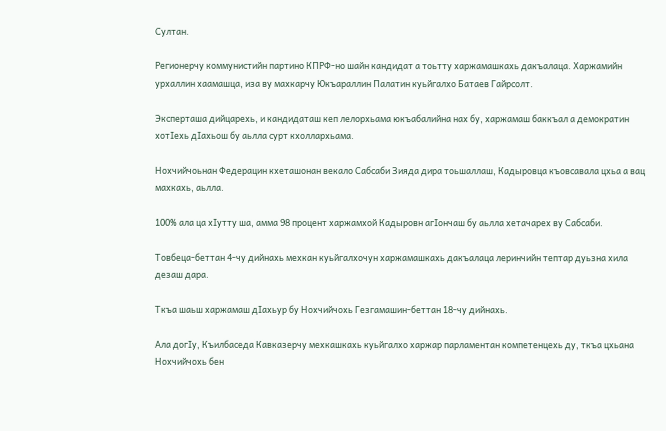Султан.

Регионерчу коммунистийн партино КПРФ-но шайн кандидат а тоьтту харжамашкахь дакъалаца. Харжамийн урхаллин хаамашца, иза ву махкарчу Юкъараллин Палатин куьйгалхо Батаев Гайрсолт.

Эксперташа дийцарехь, и кандидаташ кеп лелорхьама юкъабалийна нах бу, харжамаш баккъал а демократин хотIехь дIахьош бу аьлла сурт кхоллархьама.

Нохчийчоьнан Федерацин кхеташонан векало Сабсаби Зияда дира тоьшаллаш, Кадыровца къовсавала цхьа а вац махкахь, аьлла.

100% ала ца хIутту ша, амма 98 процент харжамхой Кадыровн агIончаш бу аьлла хетачарех ву Сабсаби.

Товбеца-беттан 4-чу дийнахь мехкан куьйгалхочун харжамашкахь дакъалаца леринчийн тептар дуьзна хила дезаш дара.

Ткъа шаьш харжамаш дIахьур бу Нохчийчохь Гезгамашин-беттан 18-чу дийнахь.

Ала догIу, Къилбаседа Кавказерчу мехкашкахь куьйгалхо харжар парламентан компетенцехь ду, ткъа цхьана Нохчийчохь бен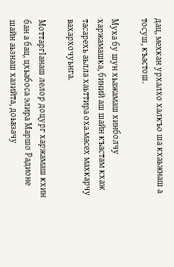дац, мехкан урхалхо халкъо ша кхаьжнаш а тосуш, къастош.

Муха бу шун хьажамаш хинболчу харжамашка, биний аш шайн къастам кхаж тасарехь аьлла хаьттира оха.масех махкарчу вахархочуьнга.

МоттаргIанаш лелор доцург харжамаш кхин бан а бац, цхьабоса элира Маршо Радионе шайн аьзнаш хазийта, доьвзачу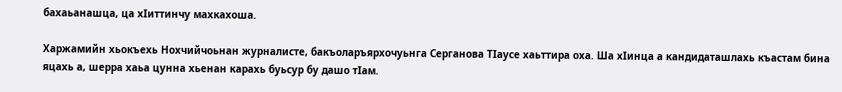бахаьанашца, ца хIиттинчу махкахоша.

Харжамийн хьокъехь Нохчийчоьнан журналисте, бакъоларъярхочуьнга Серганова ТIаусе хаьттира оха. Ша хIинца а кандидаташлахь къастам бина яцахь а, шерра хаьа цунна хьенан карахь буьсур бу дашо тIам.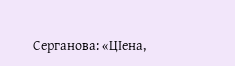Серганова: «ЦIена,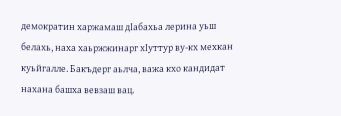демократин харжамаш дIабахьа лерина уьш белахь, наха хаьржжинарг хIуттур ву-кх мехкан куьйгалле. Бакъдерг аьлча, важа кхо кандидат нахана башха вевзаш вац.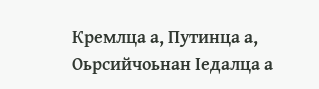Кремлца а, Путинца а, Оьрсийчоьнан Iедалца а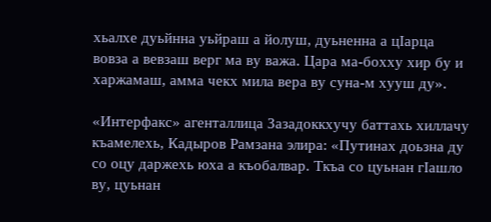хьалхе дуьйнна уьйраш а йолуш, дуьненна а цIарца вовза а вевзаш верг ма ву важа. Цара ма-бохху хир бу и харжамаш, амма чекх мила вера ву суна-м хууш ду».

«Интерфакс» агенталлица Зазадоккхучу баттахь хиллачу къамелехь, Кадыров Рамзана элира: «Путинах доьзна ду со оцу даржехь юха а къобалвар. Ткъа со цуьнан гIашло ву, цуьнан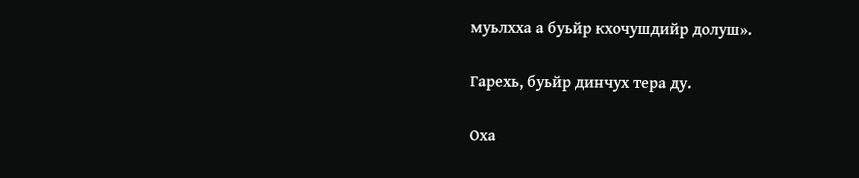муьлхха а буьйр кхочушдийр долуш».

Гарехь, буьйр динчух тера ду.

Оха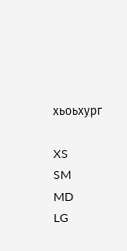хьоьхург

XS
SM
MD
LG